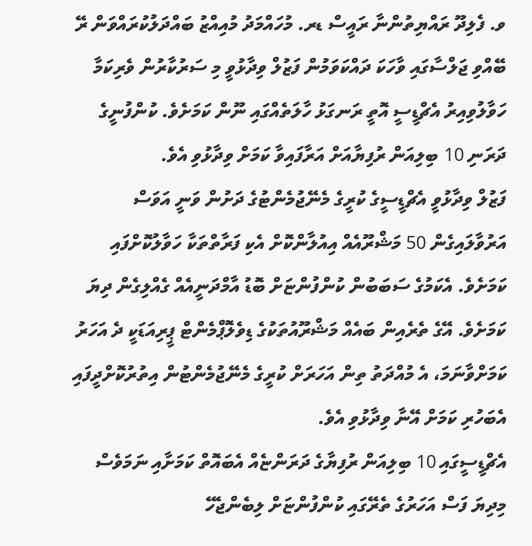ވ. ފެލިދޫ ރައްޔިތުންނާ ރައީސް ޑރ. މުހައްމަދު މުއިއްޒު ބައްދަލުކުރައްވަން ރޭ ބޭއްވި ޖަލްސާގައި ވާހަކަ ދައްކަވަމުން ފަޒުލް ވިދާޅުވީ މި ސަރުކާރުން ވެރިކަމާ ހަވާލުވިއިރު އެޗްޑީސީ އޮތީ ރަނގަޅު ހާލަތެއްގައި ނޫން ކަމަށެވެ. ކުންފުނީގެ ދަރަނި 10 ބިލިއަން ރުފިޔާއަށް އަރާފައިވާ ކަމަށް ވިދާޅުވި އެވެ.
ފަޒުލް ވިދާޅުވީ އެޗްޑީސީގެ ކުރީގެ މެނޭޖުމެންޓުގެ ދަށުން ވަނީ އަވަސް އަރުވާލައިގެން 50 މަޝްރޫއެއް އިއުލާންކޮށް އެކި ފަރާތްތަކާ ހަވާލުކޮށްފައި ކަމަށެވެ. އެކަމުގެ ސަބަބުން ކުންފުންޏަށް ބޮޑު އާމްދަނީއެއް ގެއްލިގެން ދިޔަ ކަމަށެވެ. އޭގެ ތެރެއިން ބައެއް މަޝްރޫއުތަކުގެ ޑިވެލޮޕްމެންޓް ޕީރިއަޑަކީ ދެ އަހަރު ކަމަށްވާނަމަ، އެ މުއްދަތު ތިން އަހަރަށް ކުރީގެ މެނޭޖުމެންޓުން އިތުރުކޮށްދީފައި އެބަހުރި ކަމަށް އޭނާ ވިދާޅުވި އެވެ.
އެޗްޑީސީގައި 10 ބިލިއަން ރުފިޔާގެ ދަރަންޏެއް އެބައޮތް ކަމަށާއި ނަމަވެސް މިދިޔަ ފަސް އަހަރުގެ ތެރޭގައި ކުންފުންޏަށް ލިބެންޖެހޭ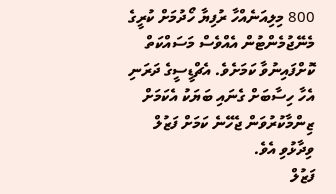800 މިލިއަނެއްހާ ރުފިޔާ ހޯދުމަށް ކުރީގެ މެނޭޖުމެންޓުން އެއްވެސް މަސައްކަތް ކޮށްފައިނުވާ ކަމަށެވެ. އެޗްޑީސީގެ ދަރަނި އެހާ ހިސާބަށް ގެނައި ބަޔަކު އެކަމަށް ޒިންމާކުރުވަން ޖެހޭނެ ކަމަށް ފަޒުލް ވިދާޅުވި އެވެ.
ފަޒުލް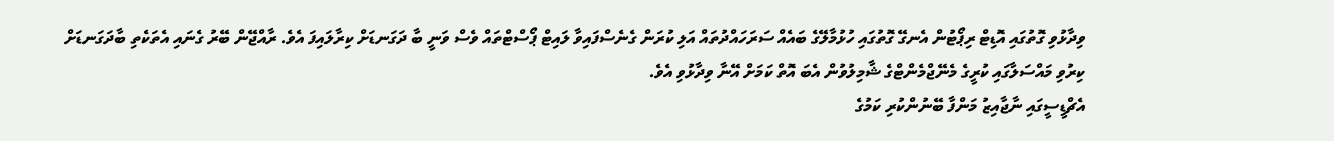ވިދާޅުވި ގޮތުގައި އޮޑިޓް ރިޕޯޓުން އެނގޭ ގޮތުގައި ހުޅުމާލޭގެ ބައެއް ސަރަހައްދުތައް އަލި ކުރަން ގެނެސްފައިވާ ލައިޓް ޕޯސްޓްތައް ވެސް ވަނީ ބާ ދަގަނޑަށް ކިރާލައިފަ އެވެ. ރާއްޖޭން ބޭރު ގެނައި އެތަކެތި ބާދަގަނޑަށް ކިރުވި މައްސަލާގައި ކުރީގެ މެނޭޖްމެންޓްގެ ޝާމިލުވުން އެބަ އޮތް ކަމަށް އޭނާ ވިދާޅުވި އެވެ.
އެޗްޑީސީގައި ނާޖާއިޒު މަންފާ ބޭނުންކުރި ކަމުގެ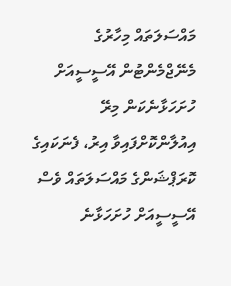މައްސަލަތައް މިހާރުގެ މެނޭޖްމެންޓުން އޭސީސީއަށް ހުށަހަޅާނެކަން މިރޭ އިއުލާންކޮށްފައިވާ އިރު، ފެނަކައިގެ ކޮރަޕްޝަންގެ މައްސަލަތައް ވެސް އޭސީސީއަށް ހުށަހަޅާނެ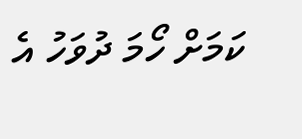ކަމަށް ހޯމަ ދުވަހު އެ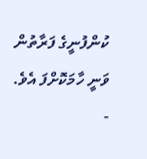ކުންފުނީގެ ފަރާތުން ވަނީ ހާމަކޮށްފަ އެވެ.
-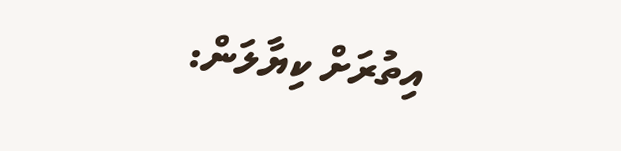އިތުރަށް ކިޔާލަން: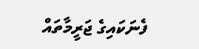ފެނަކައިގެ ޖަރީމާތައް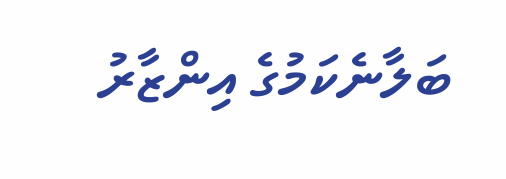ބަލާނެކަމުގެ އިންޒާރު